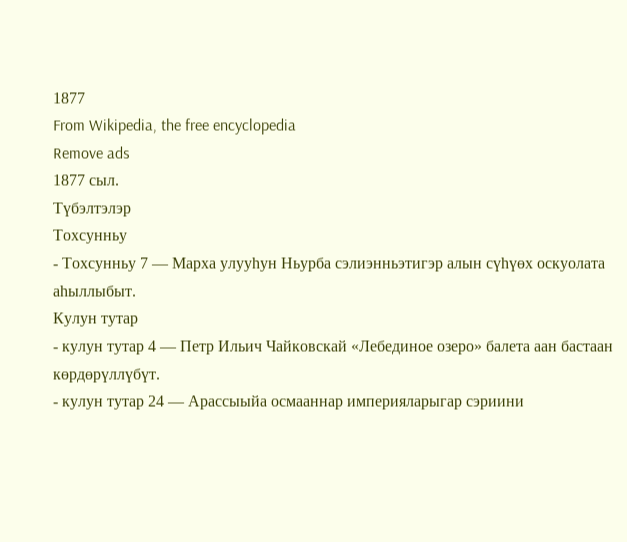1877
From Wikipedia, the free encyclopedia
Remove ads
1877 сыл.
Түбэлтэлэр
Тохсунньу
- Тохсунньу 7 — Марха улууһун Ньурба сэлиэнньэтигэр алын сүһүөх оскуолата аһыллыбыт.
Кулун тутар
- кулун тутар 4 — Петр Ильич Чайковскай «Лебединое озеро» балета аан бастаан көрдөрүллүбүт.
- кулун тутар 24 — Арассыыйа осмааннар империяларыгар сэриини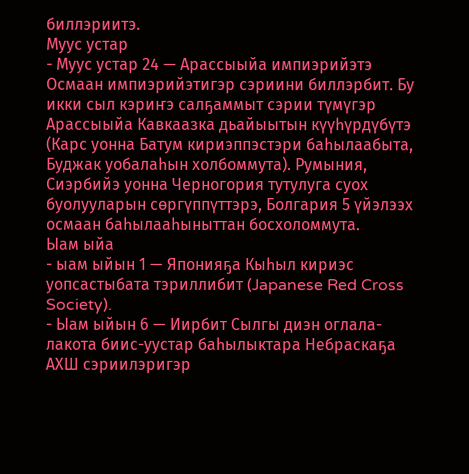биллэриитэ.
Муус устар
- Муус устар 24 — Арассыыйа импиэрийэтэ Осмаан импиэрийэтигэр сэриини биллэрбит. Бу икки сыл кэриҥэ салҕаммыт сэрии түмүгэр Арассыыйа Кавкаазка дьайыытын күүһүрдүбүтэ (Карс уонна Батум кириэппэстэри баһылаабыта, Буджак уобалаһын холбоммута). Румыния, Сиэрбийэ уонна Черногория тутулуга суох буолууларын сөргүппүттэрэ, Болгария 5 үйэлээх осмаан баһылааһыныттан босхоломмута.
Ыам ыйа
- ыам ыйын 1 — Японияҕа Кыһыл кириэс уопсастыбата тэриллибит (Japanese Red Cross Society).
- Ыам ыйын 6 — Иирбит Сылгы диэн оглала-лакота биис-уустар баһылыктара Небраскаҕа АХШ сэриилэригэр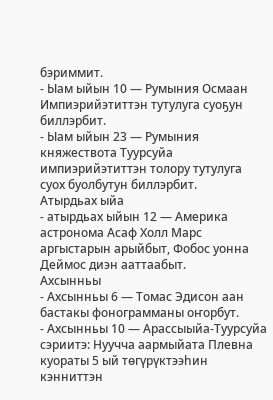бэриммит.
- Ыам ыйын 10 — Румыния Осмаан Импиэрийэтиттэн тутулуга суоҕун биллэрбит.
- Ыам ыйын 23 — Румыния княжествота Туурсуйа импиэрийэтиттэн толору тутулуга суох буолбутун биллэрбит.
Атырдьах ыйа
- атырдьах ыйын 12 — Америка астронома Асаф Холл Марс аргыстарын арыйбыт, Фобос уонна Деймос диэн ааттаабыт.
Ахсынньы
- Ахсынньы 6 — Томас Эдисон аан бастакы фонограмманы оҥорбут.
- Ахсынньы 10 — Арассыыйа-Туурсуйа сэриитэ: Нуучча аармыйата Плевна куораты 5 ый төгүрүктээһин кэнниттэн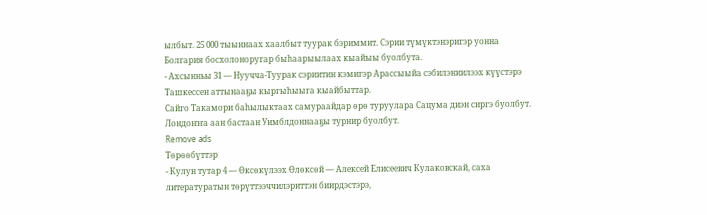ылбыт. 25 000 тыыннаах хаалбыт туурак бэриммит. Сэрии түмүктэнэригэр уонна Болгария босхолоноругар быһаарыылаах кыайыы буолбута.
- Ахсынньы 31 — Нуучча-Туурак сэриитин кэмигэр Арассыыйа сэбилэниилээх күүстэрэ Ташкессен аттынааҕы кыргыһыыга кыайбыттар.
Сайго Такамори баһылыктаах самураайдар өрө туруулара Сацума диэн сиргэ буолбут.
Лондоҥҥа аан бастаан Уимблдоннааҕы турнир буолбут.
Remove ads
Төрөөбүттэр
- Кулун тутар 4 — Өксөкүлээх Өлөксөй — Алексей Елисеевич Кулаковскай, саха литературатын төрүттээччилэриттэн биирдэстэрэ,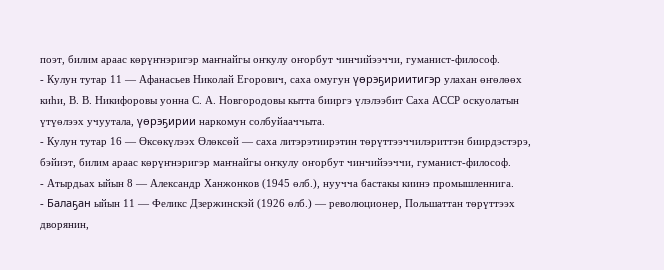поэт, билим араас көрүҥнэригэр маҥнайгы оҥкулу оҥорбут чинчийээччи, гуманист-философ.
- Кулун тутар 11 — Афанасьев Николай Егорович, саха омугун үөрэҕириитигэр улахан өҥөлөөх киһи, В. В. Никифоровы уонна С. А. Новгородовы кытта бииргэ үлэлээбит Саха АССР оскуолатын үтүөлээх учуутала, үөрэҕирии наркомун солбуйааччыта.
- Кулун тутар 16 — Өксөкүлээх Өлөксөй — саха литэрэтиирэтин төрүттээччилэриттэн биирдэстэрэ, бэйиэт, билим араас көрүҥнэригэр маҥнайгы оҥкулу оҥорбут чинчийээччи, гуманист-философ.
- Атырдьах ыйын 8 — Александр Ханжонков (1945 өлб.), нуучча бастакы киинэ промышленнига.
- Балаҕан ыйын 11 — Феликс Дзержинскэй (1926 өлб.) — революционер, Польшаттан төрүттээх дворянин,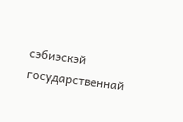сэбиэскэй государственнай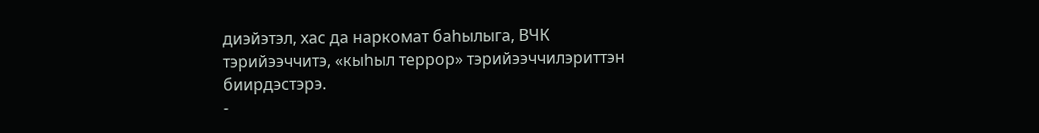диэйэтэл, хас да наркомат баһылыга, ВЧК тэрийээччитэ, «кыһыл террор» тэрийээччилэриттэн биирдэстэрэ.
-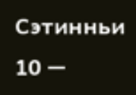Сэтинньи 10 —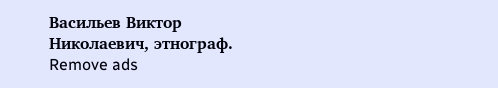Васильев Виктор Николаевич, этнограф.
Remove ads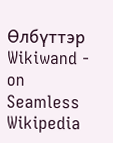Өлбүттэр
Wikiwand - on
Seamless Wikipedia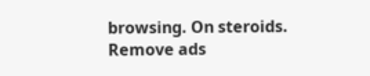browsing. On steroids.
Remove ads